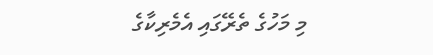މި މަހުގެ ތެރޭގައި އެމެރިކާގެ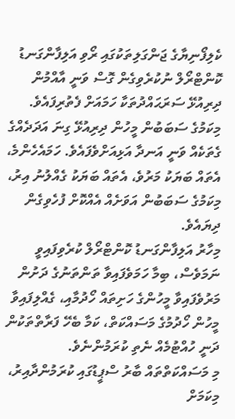ކެލިފޯނިޔާގެ ޖަންގަލިތަކުގައި ރޯވި އަލިފާންގަނޑު ކޮންޓްރޯލް ނުކުރެވިގެން ގޮސް ވަނީ އާއްމުން ދިރިއުޅޭ ސަރަޙައްދުތަކާ ހަމައަށް ފެތުރިފައެވެ. މިކަމުގެ ސަބަބުން މީހުން ދިރިއުޅޭ ގިނަ އަދަދެއްގެ ގެތަކެއް ވަނީ އަނދާ އަޅިއަށްވެފައެވެ. ހަމައެހެންމެ، އެތައް ބަޔަކު މަރުވެ، އެތައް ބަޔަކު ގެއްލުނު އިރު، މިކަމުގެ ސަބަބުން އަވަށެއް އެއްކޮށް ފުހެވިގެން ދިޔައެވެ.
މިހާރު އަލިފާންގަނޑު ކޮންޓްރޯލް ކުރެވިފައިވީ ނަމަވެސް، ބިމާ ހަމަވެފައިވާ ތަންތަނުގެ ދަށުން މަރުވެފައިވާ މީހުންގެ ހަށިތައް ހޯދުމާއި، ގެއްލިފައިވާ މީހުން ހޯދުމުގެ މަސައްކަތް، ކަމާ ބެހޭ ފަރާތްތަކުން ދަނީ ހުއްޓުމެއް ނެތި ކުރަމުންނެވެ.
މި މަސައްކަތްތައް ބާރު ސްޕީޑުގައި ކުރަމުންދާއިރު، މިކަމަށް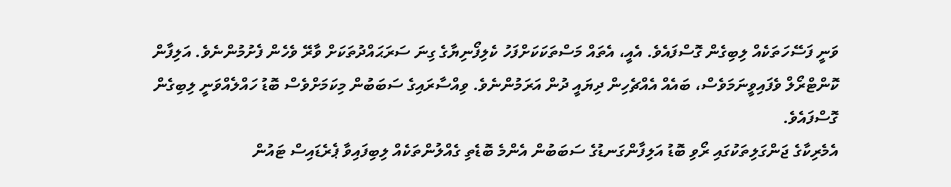ވަނީ ފަސޭހަތަކެއް ލިބިގެން ގޮސްފައެވެ. އެއީ، އެތައް މަސްތަކަކަށްފަހު ކެލިފޯނިޔާގެ ގިނަ ސަރަޙައްދުތަކަށް ވާރޭ ވެހެން ފެށުމުންނެވެ. އަލިފާން ކޮންޓްރޯލް ވެފައިވީނަމަވެސް، ބައެއް އެއްޗެހިން ދިޔައީ ދުން އަރަމުންނެވެ. ވިއްސާރައިގެ ސަބަބުން މިކަމަށްވެސް ބޮޑު ހައްލެއްވަނީ ލިބިގެން ގޮސްފައެވެ.
އެމެރިކާގެ ޖަންގަލިތަކުގައި ރޯވި ބޮޑު އަލިފާންގަނޑުގެ ސަބަބުން އެންމެ ބޮޑެތި ގެއްލުންތަކެއް ލިބިފައިވާ ޕެރެޑައިސް ޓައުން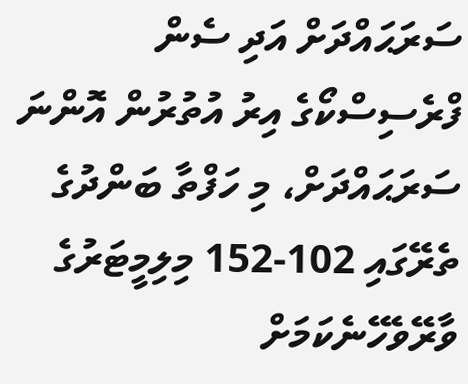ސަރަޙައްދަށް އަދި ސެން ފްރެސިސްކޯގެ އިރު އުތުރުން އޮންނަ ސަރަޙައްދަށް، މި ހަފްތާ ބަންދުގެ ތެރޭގައި 102-152 މިލިމީޓަރުގެ ވާރޭވެހޭނެކަމަށް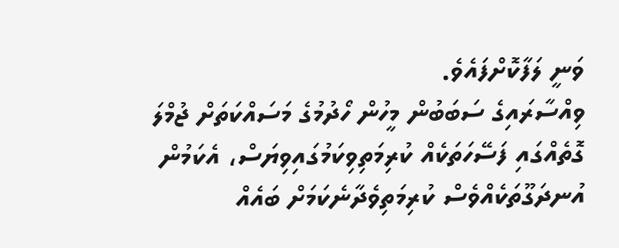ވަނީ ލަފާކޮށްފައެވެ.
ވިއްސާރައިގެ ސަބަބުން މީހުން ހޯދުމުގެ މަސައްކަތަށް ޖުމްލަ ގޮތެއްގައި ފަސޭހަތަކެއް ކުރިމަތިވިކަމުގައިވިޔަސް، އެކަމުން އުނދަގޫތަކެއްވެސް ކުރިމަތިވެދާނެކަމަށް ބައެއް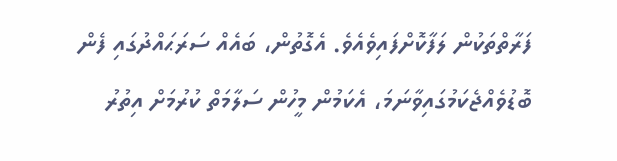ފަރާތްތަކުން ލަފާކޮށްފައިވެއެވެ. އެގޮތުން، ބައެއް ސަރަޙައްދުގައި ފެން ބޮޑުވެއްޖެކަމުގައިވާނަމަ، އެކަމުން މީހުން ސަލާމަތް ކުރުމަށް އިތުރު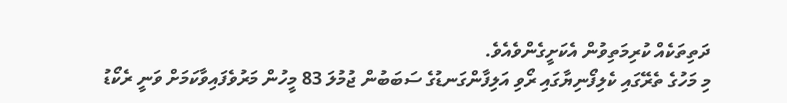ދަތިތަކެއް ކުރިމަތިވުން އެކަށީގެންވެއެވެ.
މި މަހުގެ ތެރޭގައި ކެލިފޯނިޔާގައި ރޯވި އަލިފާންގަނޑުގެ ސަބަބުން ޖުމުލަ 83 މީހުން މަރުވެފައިވާކަމަށް ވަނީ ރެކޯޑު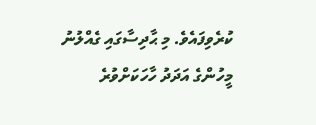ކުރެވިފައެވެ. މި ޙާދިސާގައި ގެއްލުނު މީހުންގެ އަދަދު ހާހަކަށްވުރެ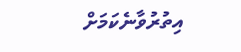އިތުރުވާނެކަމަށް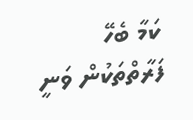ކަމާ ބެހޭ ފަރާތްތަކުން ވަނީ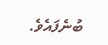ބުނެފައެވެ.